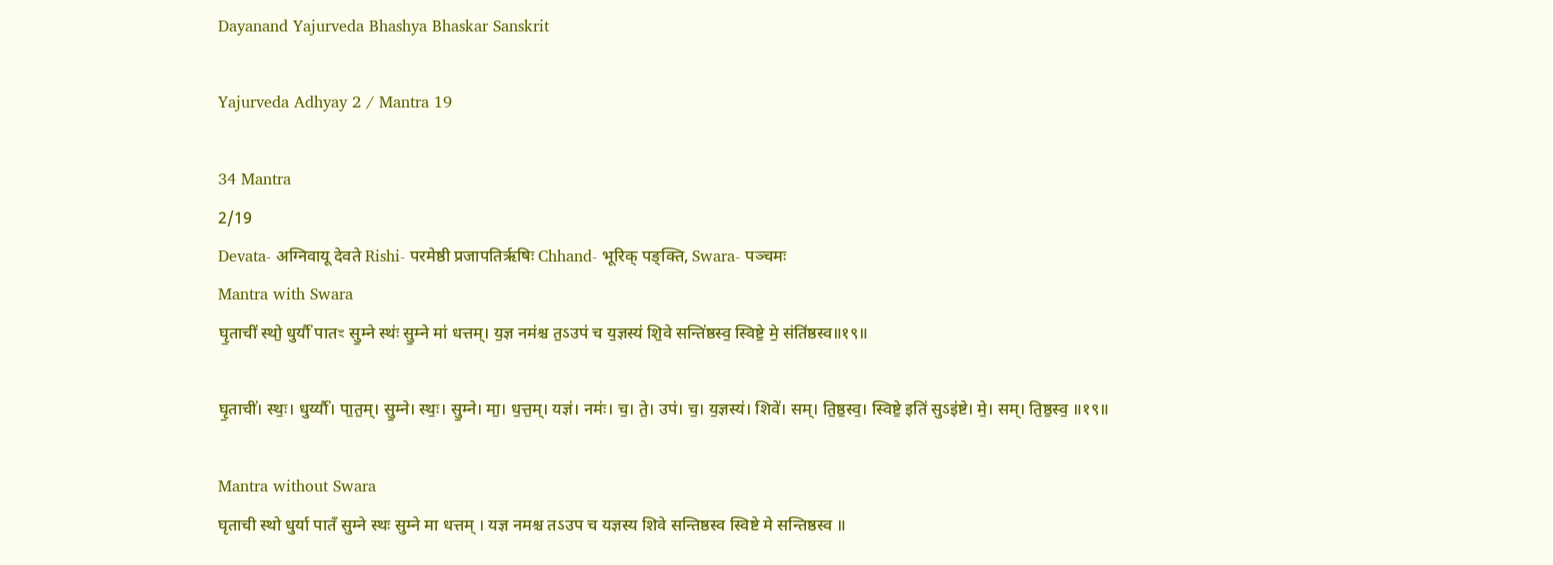Dayanand Yajurveda Bhashya Bhaskar Sanskrit

Yajurveda Adhyay 2 / Mantra 19

34 Mantra
2/19
Devata- अग्निवायू देवते Rishi- परमेष्ठी प्रजापतिर्ऋषिः Chhand- भूरिक् पङ्क्ति, Swara- पञ्चमः
Mantra with Swara
घृ॒ताची॑ स्थो॒ धुर्यौ॑ पातꣳ सु॒म्ने स्थः॑ सु॒म्ने मा॑ धत्तम्। य॒ज्ञ नम॑श्च त॒ऽउप॑ च य॒ज्ञस्य॑ शि॒वे सन्ति॑ष्ठस्व॒ स्विष्टे॒ मे॒ संति॑ष्ठस्व॥१९॥

घृ॒ताची॑। स्थः॒। धुर्य्यौ॑। पा॒त॒म्। सु॒म्ने। स्थः॒। सु॒म्ने। मा॒। ध॒त्त॒म्। यज्ञ॑। नमः॑। च॒। ते॒। उप॑। च॒। य॒ज्ञस्य॑। शिवे॑। सम्। ति॒ष्ठ॒स्व॒। स्विष्टे॒ इति॑ सुऽइ॑ष्टे। मे॒। सम्। ति॒ष्ठ॒स्व॒ ॥१९॥

Mantra without Swara
घृताची स्थो धुर्या पातँ सुम्ने स्थः सुम्ने मा धत्तम् । यज्ञ नमश्च तऽउप च यज्ञस्य शिवे सन्तिष्ठस्व स्विष्टे मे सन्तिष्ठस्व ॥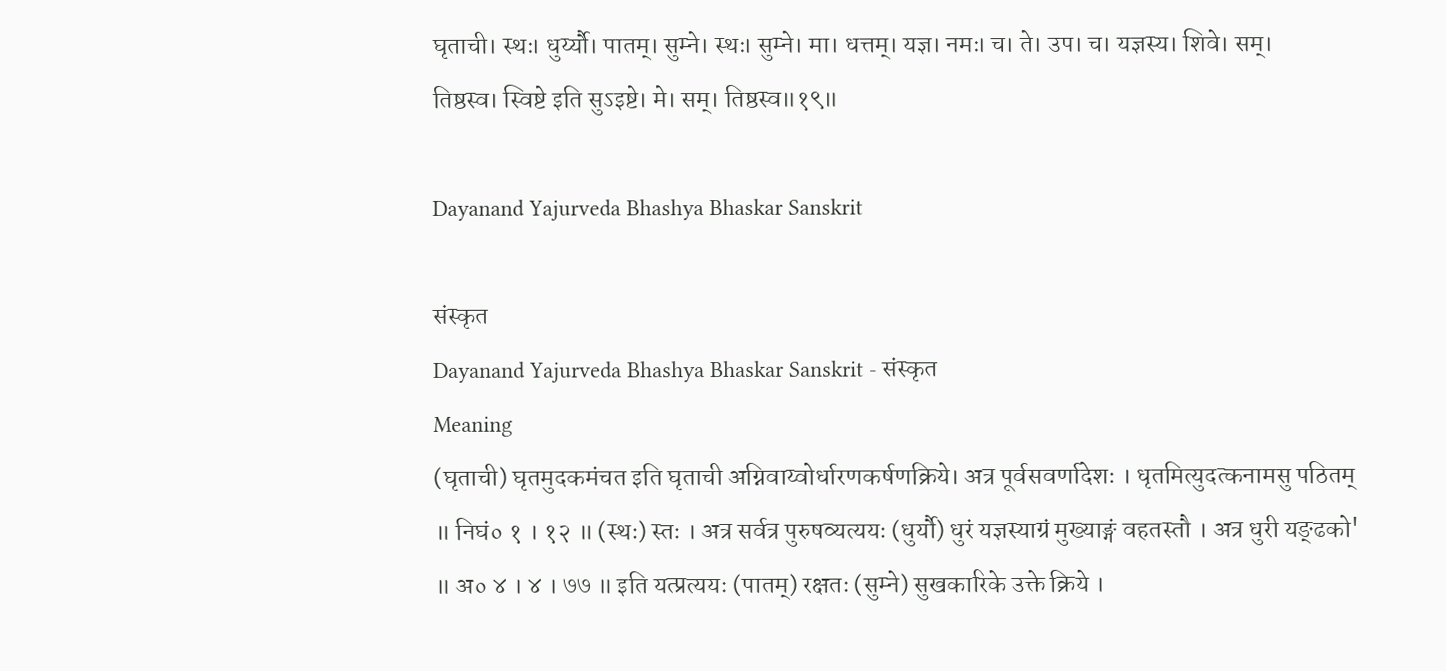घृताची। स्थः। धुर्य्यौ। पातम्। सुम्ने। स्थः। सुम्ने। मा। धत्तम्। यज्ञ। नमः। च। ते। उप। च। यज्ञस्य। शिवे। सम्। तिष्ठस्व। स्विष्टे इति सुऽइष्टे। मे। सम्। तिष्ठस्व॥१९॥

Dayanand Yajurveda Bhashya Bhaskar Sanskrit

संस्कृत
Dayanand Yajurveda Bhashya Bhaskar Sanskrit - संस्कृत
Meaning
(घृताची) घृतमुदकमंचत इति घृताची अग्निवाय्वोर्धारणकर्षणक्रिये। अत्र पूर्वसवर्णादेशः । धृतमित्युदत्कनामसु पठितम् ॥ निघं० १ । १२ ॥ (स्थः) स्तः । अत्र सर्वत्र पुरुषव्यत्ययः (धुर्यौ) धुरं यज्ञस्याग्रं मुख्याङ्गं वहतस्तौ । अत्र धुरी यङ्ढको' ॥ अ० ४ । ४ । ७७ ॥ इति यत्प्रत्ययः (पातम्) रक्षतः (सुम्ने) सुखकारिके उक्ते क्रिये ।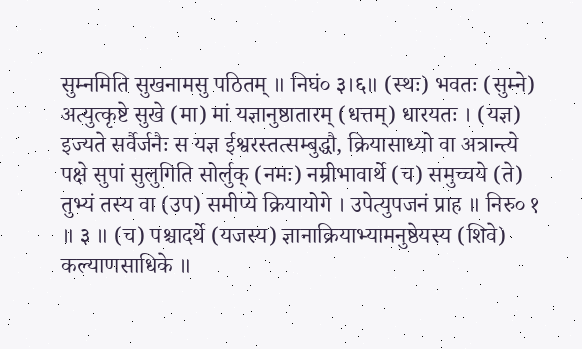सुम्नमिति सुखनामसु पठितम् ॥ निघं० ३।६॥ (स्थः) भवतः (सुम्ने) अत्युत्कृष्टे सुखे (मा) मां यज्ञानुष्ठातारम् (धत्तम्) धारयतः । (यज्ञ) इज्यते सर्वैर्जनैः स यज्ञ ईश्वरस्तत्सम्बुद्धौ, क्रियासाध्यो वा अत्रान्त्ये पक्षे सुपां सुलुगिति सोर्लुक् (नमः) नम्रीभावार्थे (च) समुच्चये (ते) तुभ्यं तस्य वा (उप) समीप्ये क्रियायोगे । उपेत्युपजनं प्राह ॥ निरु० १ ॥ ३ ॥ (च) पश्चादर्थे (यजस्य) ज्ञानाक्रियाभ्यामनुष्ठेयस्य (शिवे) कल्याणसाधिके ॥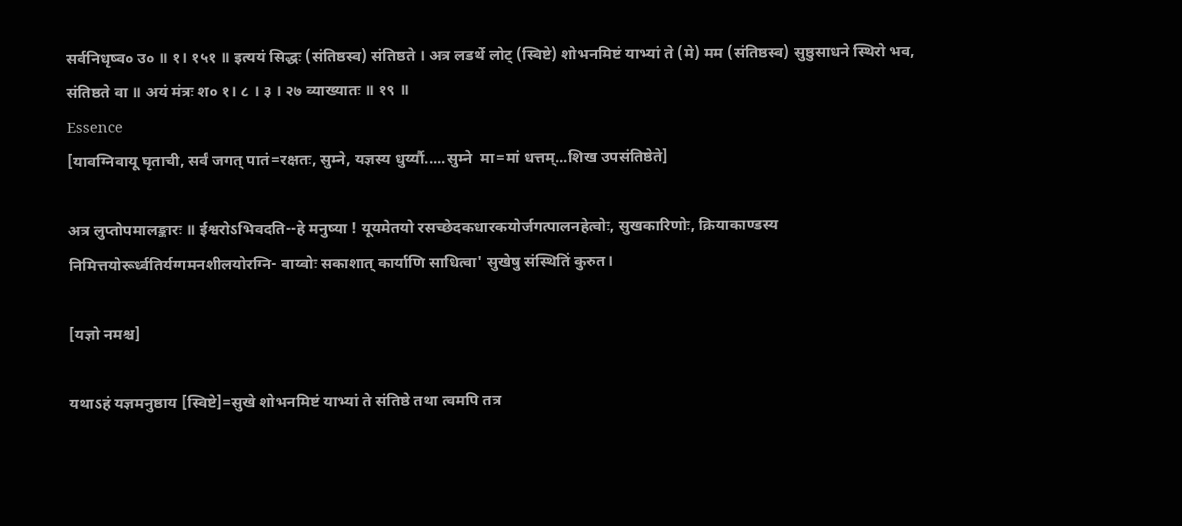सर्वनिधृष्व० उ० ॥ १। १५१ ॥ इत्ययं सिद्धः (संतिष्ठस्व) संतिष्ठते । अत्र लडर्थे लोट् (स्विष्टे) शोभनमिष्टं याभ्यां ते (मे) मम (संतिष्ठस्व) सुष्ठुसाधने स्थिरो भव, संतिष्ठते वा ॥ अयं मंत्रः श० १। ८ । ३ । २७ व्याख्यातः ॥ १९ ॥
Essence
[यावग्निवायू घृताची, सर्वं जगत् पातं=रक्षतः, सुम्ने, यज्ञस्य धुर्य्यौ.....सुम्ने  मा=मां धत्तम्...शिख उपसंतिष्ठेते]

अत्र लुप्तोपमालङ्कारः ॥ ईश्वरोऽभिवदति--हे मनुष्या ! यूयमेतयो रसच्छेदकधारकयोर्जगत्पालनहेत्वोः, सुखकारिणोः, क्रियाकाण्डस्य निमित्तयोरूर्ध्वतिर्यग्गमनशीलयोरग्नि- वाय्वोः सकाशात् कार्याणि साधित्वा' सुखेषु संस्थितिं कुरुत।

[यज्ञो नमश्च]

यथाऽहं यज्ञमनुष्ठाय [स्विष्टे]=सुखे शोभनमिष्टं याभ्यां ते संतिष्ठे तथा त्वमपि तत्र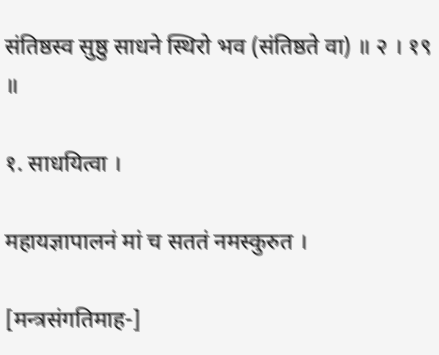संतिष्ठस्व सुष्ठु साधने स्थिरो भव (संतिष्ठते वा) ॥ २ । १९ ॥

१. साधयित्वा ।

महायज्ञापालनं मां च सततं नमस्कुरुत ।

[मन्त्रसंगतिमाह-]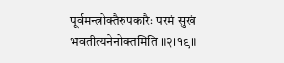पूर्वमन्त्रोक्तैरुपकारैः परमं सुखं भवतीत्यनेनोक्तमिति ॥२।१९॥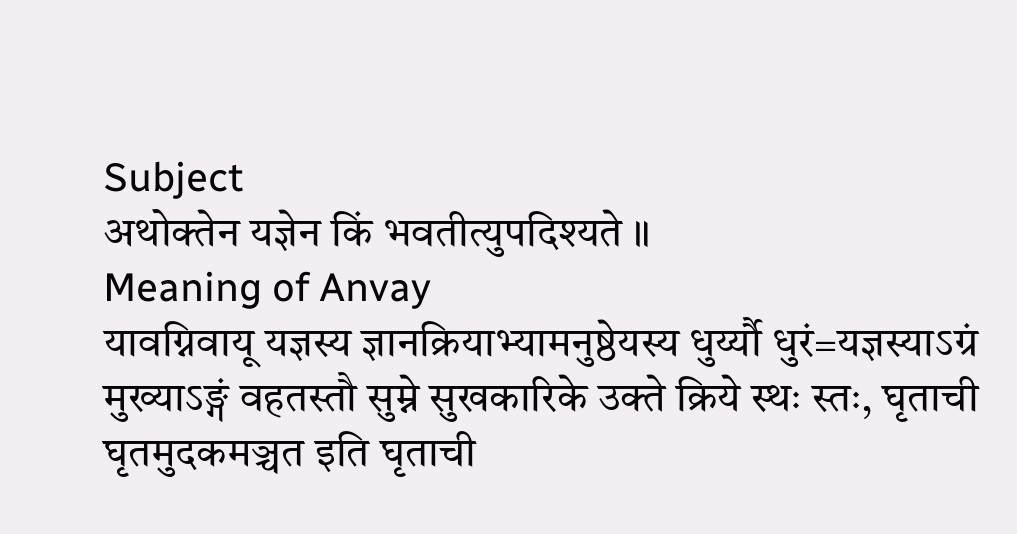Subject
अथोक्तेन यज्ञेन किं भवतीत्युपदिश्यते ॥
Meaning of Anvay
यावग्निवायू यज्ञस्य ज्ञानक्रियाभ्यामनुष्ठेयस्य धुर्य्यौ धुरं=यज्ञस्याऽग्रं मुख्याऽङ्गं वहतस्तौ सुम्ने सुखकारिके उक्ते क्रिये स्थः स्तः, घृताची घृतमुदकमञ्चत इति घृताची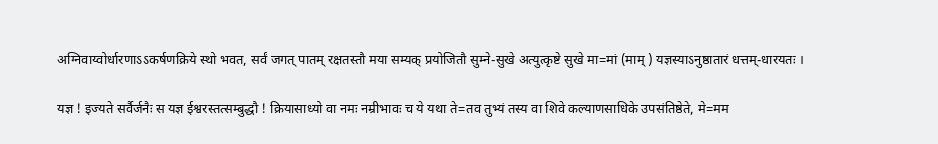अग्निवाय्वोर्धारणाऽऽकर्षणक्रिये स्थो भवत, सर्वं जगत् पातम् रक्षतस्तौ मया सम्यक् प्रयोजितौ सुम्ने-सुखे अत्युत्कृष्टे सुखे मा=मां (माम् ) यज्ञस्याऽनुष्ठातारं धत्तम्-धारयतः ।

यज्ञ ! इज्यते सर्वैर्जनैः स यज्ञ ईश्वरस्तत्सम्बुद्धौ ! क्रियासाध्यो वा नमः नम्रीभावः च ये यथा ते=तव तुभ्यं तस्य वा शिवे कल्याणसाधिके उपसंतिष्ठेते, मे=मम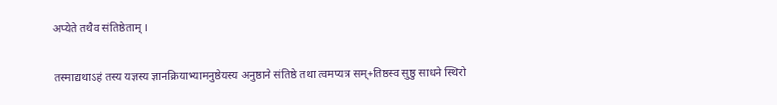अप्येते तथैव संतिष्ठेताम् ।

तस्माद्यथाऽहं तस्य यज्ञस्य ज्ञानक्रियाभ्यामनुष्ठेयस्य अनुष्ठाने संतिष्ठे तथा त्वमप्यत्र सम्+तिष्ठस्व सुष्ठु साधने स्थिरो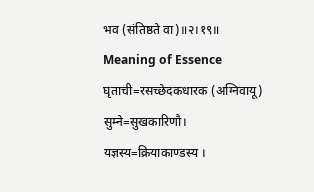भव (संतिष्ठते वा)॥२।१९॥
Meaning of Essence
घृताची=रसच्छेदकधारक (अग्निवायू) सुम्ने=सुखकारिणौ। यज्ञस्य=क्रियाकाण्डस्य ।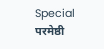Special
परमेष्ठी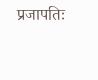प्रजापतिः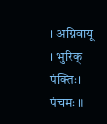। अग्निवायू । भुरिक् पंक्तिः। पंचमः ॥